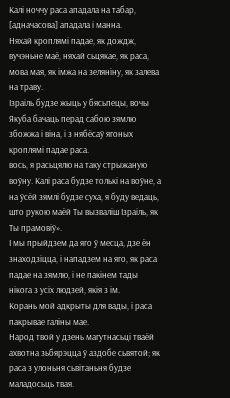Калі ноччу раса ападала на табар, [адначасова] ападала і манна.
Няхай кроплямі падае, як дождж, вучэньне маё, няхай сьцякае, як раса, мова мая, як імжа на зеляніну, як залева на траву.
Ізраіль будзе жыць у бясьпецы, вочы Якуба бачаць перад сабою зямлю збожжа і віна, і з нябёсаў ягоных кроплямі падае раса.
вось, я расьцялю на таку стрыжаную воўну. Калі раса будзе толькі на воўне, а на ўсёй зямлі будзе суха, я буду ведаць, што рукою маёй Ты вызваліш Ізраіль, як Ты прамовіў».
І мы прыйдзем да яго ў месца, дзе ён знаходзіцца, і нападзем на яго, як раса падае на зямлю, і не пакінем тады нікога з усіх людзей, якія з ім.
Корань мой адкрыты для вады, і раса пакрывае галіны мае.
Народ твой у дзень магутнасьці тваёй ахвотна зьбярэцца ў аздобе сьвятой; як раса з улоньня сьвітаньня будзе маладосьць твая.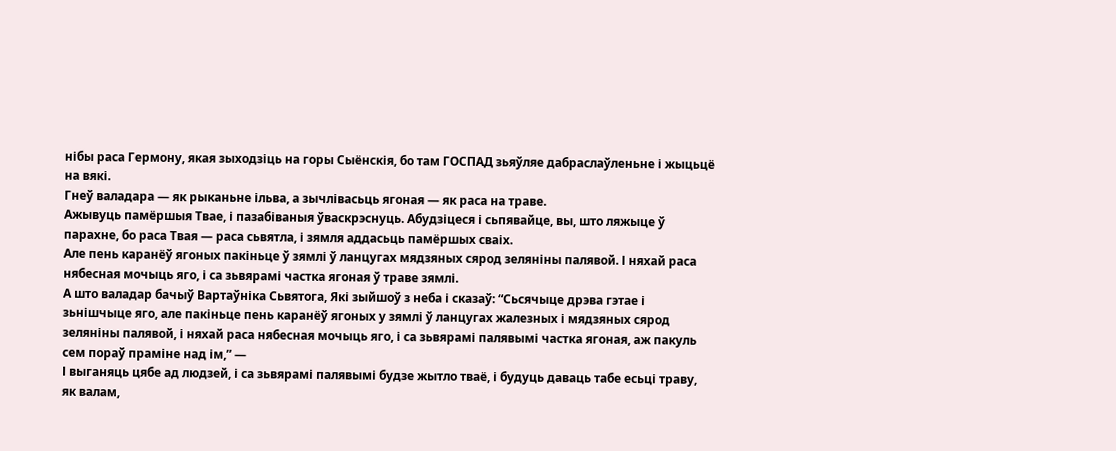нібы раса Гермону, якая зыходзіць на горы Сыёнскія, бо там ГОСПАД зьяўляе дабраслаўленьне і жыцьцё на вякі.
Гнеў валадара — як рыканьне ільва, а зычлівасьць ягоная — як раса на траве.
Ажывуць памёршыя Твае, і пазабіваныя ўваскрэснуць. Абудзіцеся і сьпявайце, вы, што ляжыце ў парахне, бо раса Твая — раса сьвятла, і зямля аддасьць памёршых сваіх.
Але пень каранёў ягоных пакіньце ў зямлі ў ланцугах мядзяных сярод зеляніны палявой. І няхай раса нябесная мочыць яго, і са зьвярамі частка ягоная ў траве зямлі.
А што валадар бачыў Вартаўніка Сьвятога, Які зыйшоў з неба і сказаў: “Сьсячыце дрэва гэтае і зьнішчыце яго, але пакіньце пень каранёў ягоных у зямлі ў ланцугах жалезных і мядзяных сярод зеляніны палявой, і няхай раса нябесная мочыць яго, і са зьвярамі палявымі частка ягоная, аж пакуль сем пораў праміне над ім,” —
І выганяць цябе ад людзей, і са зьвярамі палявымі будзе жытло тваё, і будуць даваць табе есьці траву, як валам,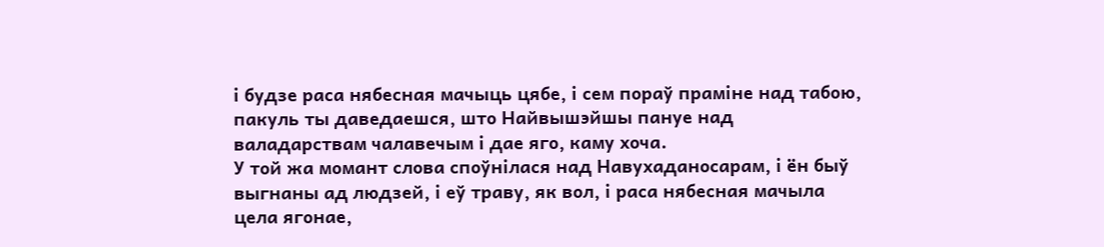і будзе раса нябесная мачыць цябе, і сем пораў праміне над табою, пакуль ты даведаешся, што Найвышэйшы пануе над валадарствам чалавечым і дае яго, каму хоча.
У той жа момант слова споўнілася над Навухаданосарам, і ён быў выгнаны ад людзей, і еў траву, як вол, і раса нябесная мачыла цела ягонае,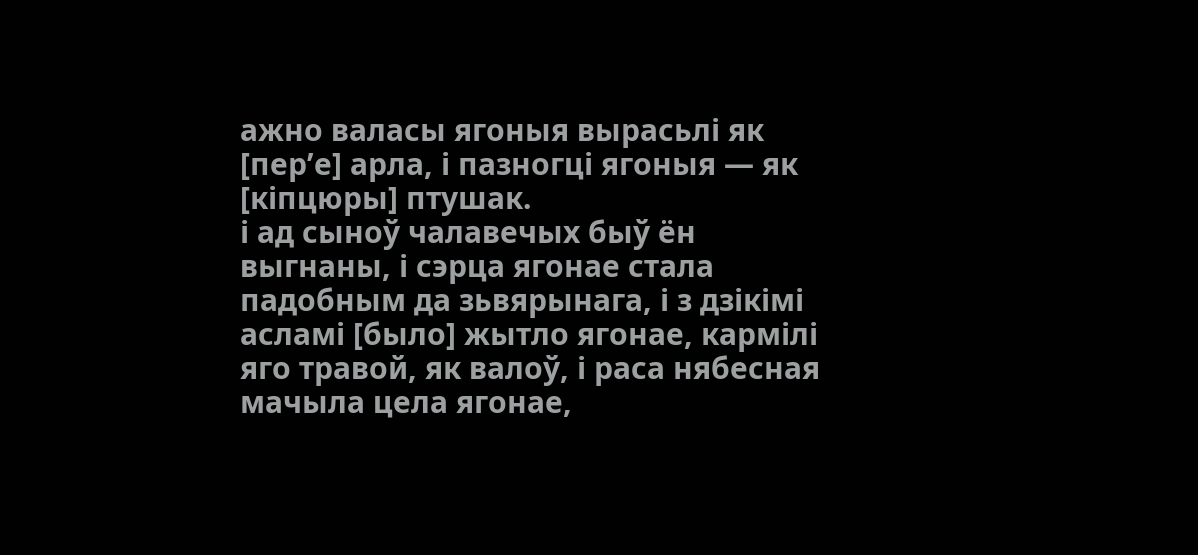ажно валасы ягоныя вырасьлі як [пер’е] арла, і пазногці ягоныя — як [кіпцюры] птушак.
і ад сыноў чалавечых быў ён выгнаны, і сэрца ягонае стала падобным да зьвярынага, і з дзікімі асламі [было] жытло ягонае, кармілі яго травой, як валоў, і раса нябесная мачыла цела ягонае,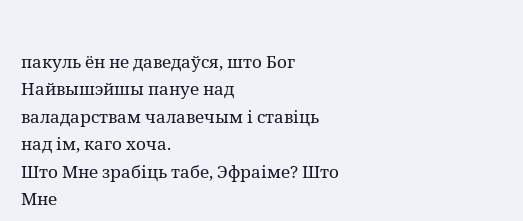пакуль ён не даведаўся, што Бог Найвышэйшы пануе над валадарствам чалавечым і ставіць над ім, каго хоча.
Што Мне зрабіць табе, Эфраіме? Што Мне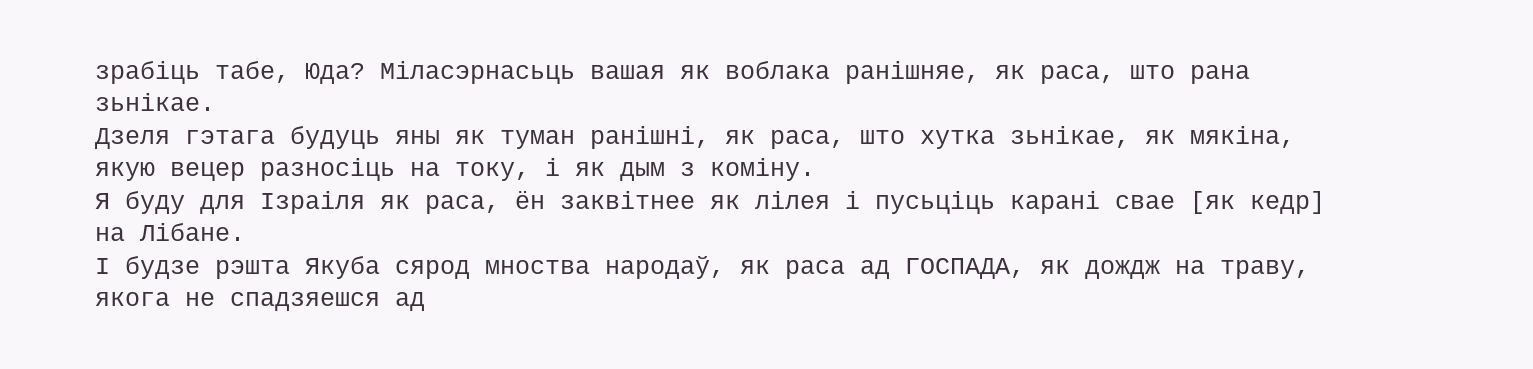зрабіць табе, Юда? Міласэрнасьць вашая як воблака ранішняе, як раса, што рана зьнікае.
Дзеля гэтага будуць яны як туман ранішні, як раса, што хутка зьнікае, як мякіна, якую вецер разносіць на току, і як дым з коміну.
Я буду для Ізраіля як раса, ён заквітнее як лілея і пусьціць карані свае [як кедр] на Лібане.
І будзе рэшта Якуба сярод мноства народаў, як раса ад ГОСПАДА, як дождж на траву, якога не спадзяешся ад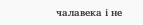чалавека і не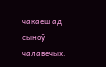чакаеш ад сыноў чалавечых.